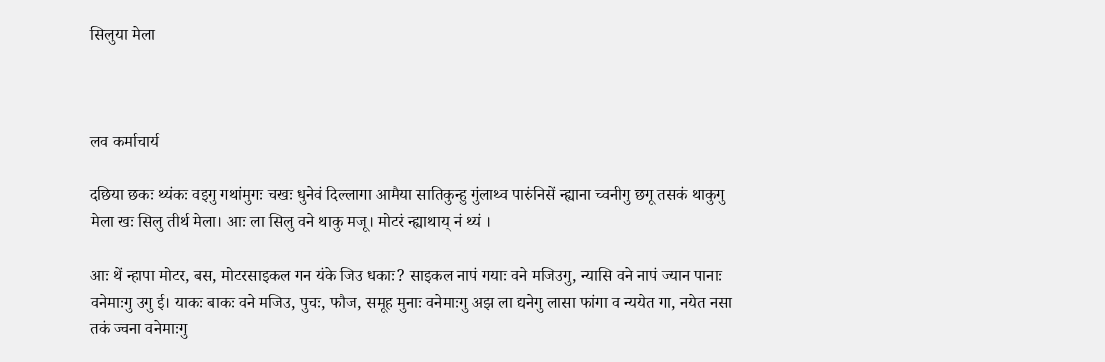सिलुया मेला



लव कर्माचार्य

दछिया छकः थ्यंकः वइगु गथांमुगः चखः धुनेवं दिल्लागा आमैया सातिकुन्हु गुंलाथ्व पारुंनिसें न्ह्याना च्वनीगु छगू तसकं थाकुगु मेला खः सिलु तीर्थ मेला। आः ला सिलु वने थाकु मजू। मोटरं न्ह्याथाय् नं थ्यं ।

आः थें न्हापा मोटर, बस, मोटरसाइकल गन यंके जिउ धकाः? साइकल नापं गयाः वने मजिउगु, न्यासि वने नापं ज्यान पानाः वनेमाःगु उगु ई। याकः बाकः वने मजिउ, पुचः, फौज, समूह मुनाः वनेमाःगु अझ ला द्यनेगु लासा फांगा व न्ययेत गा, नयेत नसा तकं ज्वना वनेमाःगु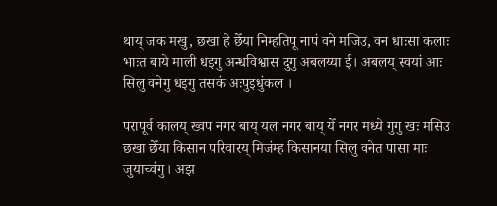थाय् जक मखु, छखा हे छेँया निम्हतिपू नापं वने मजिउ, वन धाःसा कलाः भाःत बाये माली धइगु अन्धविश्वास दुगु अबलय्या ई। अबलय् स्वयां आः सिलु वनेगु धइगु तसकं अःपुइधुंकल ।

परापूर्व कालय् ख्वप नगर बाय् यल नगर बाय् येँ नगर मध्ये गुगु खः मसिउ छखा छेँया किसान परिवारय् मिजंम्ह किसानया सिलु वनेत पासा माः जुयाच्वंगु। अझ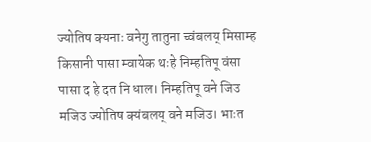ज्योतिष क्यनाः वनेगु तातुना च्वंबलय् मिसाम्ह किसानी पासा म्वायेक थःहे निम्हतिपू वंसा पासा द हे दत नि धाल। निम्हतिपू वने जिउ मजिउ ज्योतिष क्यंबलय् वने मजिउ। भाःत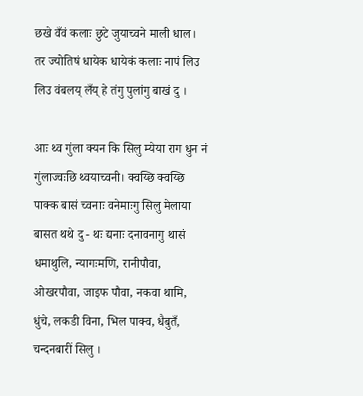छखे वँवं कलाः छुटे जुयाच्वने माली धाल। तर ज्योतिषं धायेक धायेकं कलाः नापं लिउ लिउ वंबलय् लँय् हे तंगु पुलांगु बाखं दु ।

आः थ्व गुंला क्यन कि सिलु म्येया राग धुन नं गुंलाज्वःछि थ्वयाच्वनी। क्वय्छि क्वय्छि पाक्क बासं च्वनाः वनेमाःगु सिलु मेलाया बासत थथे दु - थः द्यनाः दनावनागु थासं धमाथुलि, न्यागःमणि, रानीपौवा, ओखरपौवा, जाइफ पौवा, नकवा थामि, धुंचे, लकडी विना, भिल पाक्व, धैबुतँ, चन्दनबारीं सिलु ।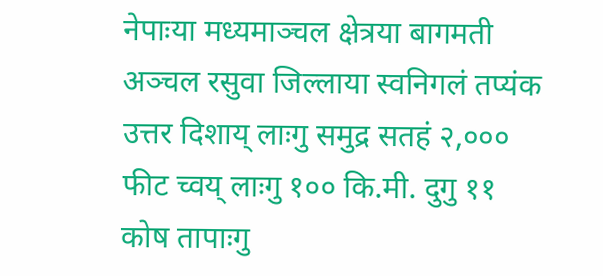नेपाःया मध्यमाञ्चल क्षेत्रया बागमती अञ्चल रसुवा जिल्लाया स्वनिगलं तप्यंक उत्तर दिशाय् लाःगु समुद्र सतहं २,००० फीट च्वय् लाःगु १०० कि.मी. दुगु ११ कोष तापाःगु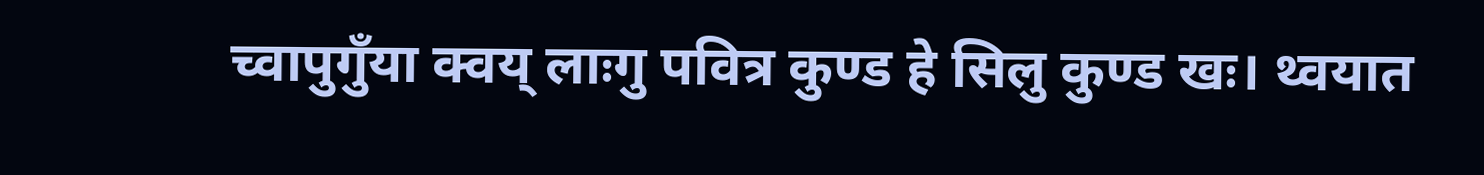च्वापुगुँया क्वय् लाःगु पवित्र कुण्ड हे सिलु कुण्ड खः। थ्वयात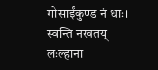गोसाईंकुण्ड नं धाः। स्वन्ति नखतय् लःल्हाना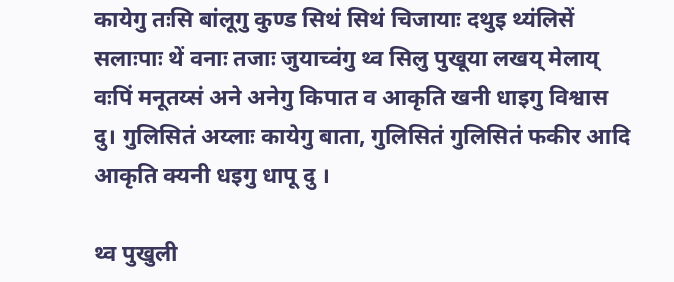कायेगु तःसि बांलूगु कुण्ड सिथं सिथं चिजायाः दथुइ थ्यंलिसें सलाःपाः थें वनाः तजाः जुयाच्वंगु थ्व सिलु पुखूया लखय् मेलाय् वःपिं मनूतय्सं अने अनेगु किपात व आकृति खनी धाइगु विश्वास दु। गुलिसितं अय्लाः कायेगु बाता, गुलिसितं गुलिसितं फकीर आदि आकृति क्यनी धइगु धापू दु ।

थ्व पुखुली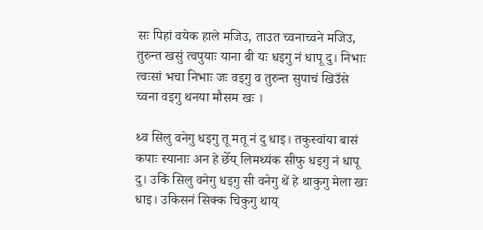सः पिहां वयेक हाले मजिउ, ताउत च्वनाच्वने मजिउ, तुरुन्त खसुं त्वपुयाः याना बी यः धइगु नं धापू दु। निभाः त्वःसां भचा निभाः जः वइगु व तुरुन्त सुपाचं खिउँसे च्वना वइगु थनया मौसम खः ।

थ्व सिलु वनेगु धइगु तू मतू नं दु धाइ। तकुस्वांया बासं कपाः स्यानाः अन हे छेँय् लिमथ्यंक सीफु धइगु नं धापू दु। उकिं सिलु वनेगु धइगु सी वनेगु थें हे थाकुगु मेला खः धाइ। उकिसनं सिक्क चिकुगु थाय्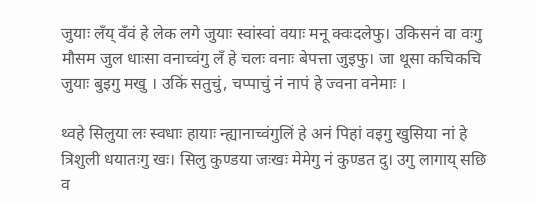जुयाः लँय् वँवं हे लेक लगे जुयाः स्वांस्वां वयाः मनू क्वःदलेफु। उकिसनं वा वःगु मौसम जुल धाःसा वनाच्वंगु लँ हे चलः वनाः बेपत्ता जुइफु। जा थूसा कचिकचि जुयाः बुइगु मखु । उकिं सतुचुं, चप्पाचुं नं नापं हे ज्वना वनेमाः ।

थ्वहे सिलुया लः स्वधाः हायाः न्ह्यानाच्वंगुलिं हे अनं पिहां वइगु खुसिया नां हे त्रिशुली धयातःगु खः। सिलु कुण्डया जःखः मेमेगु नं कुण्डत दु। उगु लागाय् सछि व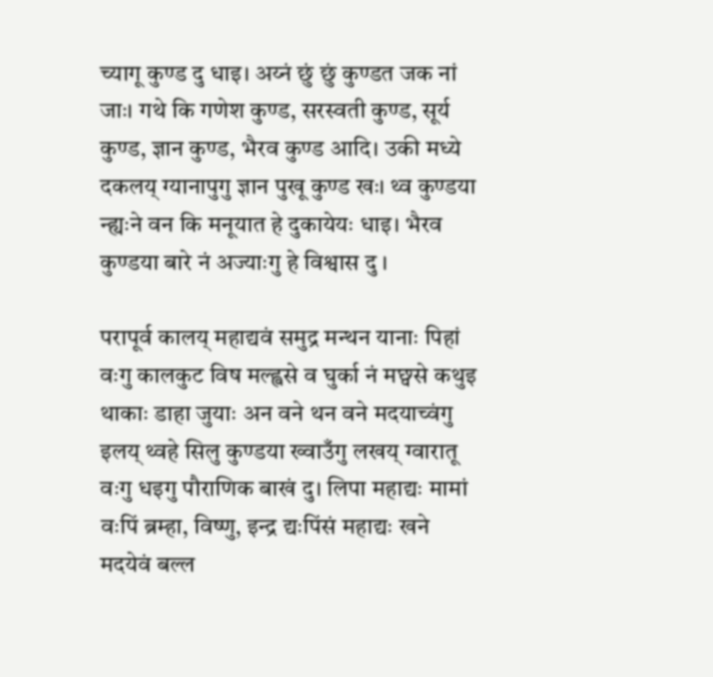च्यागू कुण्ड दु धाइ। अय्नं छुं छुं कुण्डत जक नां जाः। गथे कि गणेश कुण्ड, सरस्वती कुण्ड, सूर्य कुण्ड, ज्ञान कुण्ड, भैरव कुण्ड आदि। उकी मध्ये दकलय् ग्यानापुगु ज्ञान पुखू कुण्ड खः। थ्व कुण्डया न्ह्यःने वन कि मनूयात हे दुकायेयः धाइ। भैरव कुण्डया बारे नं अज्याःगु हे विश्वास दु ।

परापूर्व कालय् महाद्यवं समुद्र मन्थन यानाः पिहां वःगु कालकुट विष मल्ह्वसे व घुर्का नं मछ्वसे कथुइ थाकाः डाहा जुयाः अन वने थन वने मदयाच्वंगु इलय् थ्वहे सिलु कुण्डया ख्वाउँगु लखय् ग्वारातू वःगु धइगु पौराणिक बाखं दु। लिपा महाद्यः मामां वःपिं ब्रम्हा, विष्णु, इन्द्र द्यःपिंसं महाद्यः खने मदयेवं बल्ल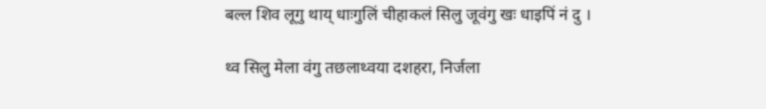बल्ल शिव लूगु थाय् धाःगुलिं चीहाकलं सिलु जूवंगु खः धाइपिं नं दु ।

थ्व सिलु मेला वंगु तछलाथ्वया दशहरा, निर्जला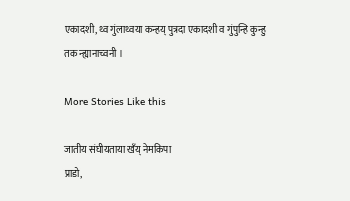एकादशी, थ्व गुंलाथ्वया कन्हय् पुत्रदा एकादशी व गुंपुन्हि कुन्हु तक न्ह्यानाच्वनी ।

More Stories Like this

जातीय संघीयताया खँय् नेमकिपा
प्राडो,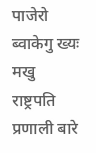पाजेरो ब्वाकेगु ख्यः मखु
राष्ट्रपति प्रणाली बारे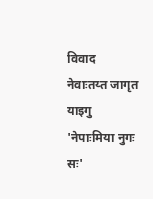विवाद
नेवाःतय्त जागृत याइगु 'नेपाःमिया नुगः सः'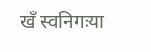खँ स्वनिगःया